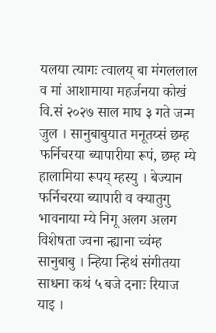यलया त्यागः त्वालय् बा मंगललाल व मां आशामाया महर्जनया कोखं वि.सं २०२७ साल माघ ३ गते जन्म जुल । सानुबाबुयात मनूतय्सं छम्ह फर्निचरया ब्यापारीया रूपं, छम्ह म्ये हालामिया रूपय् म्हस्यु । बेज्यान फर्निचरया ब्यापारी व क्यातुगु भावनाया म्ये निगू अलग अलग विशेषता ज्वना न्ह्याना च्वंम्ह सानुबाबु । न्हिया न्हिथं संगीतया साधना कथं ५ बजे दनाः रियाज याइ ।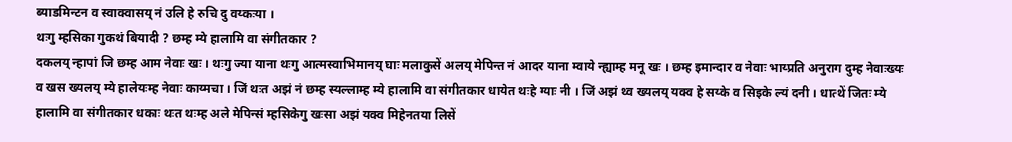ब्याडमिन्टन व स्वाक्वासय् नं उलि हे रुचि दु वय्कःया ।
थःगु म्हसिका गुकथं बियादी ? छम्ह म्ये हालामि वा संगीतकार ?
दकलय् न्हापां जि छम्ह आम नेवाः खः । थःगु ज्या याना थःगु आत्मस्वाभिमानय् घाः मलाकुसें अलय् मेपिन्त नं आदर याना म्वाये न्ह्याम्ह मनू खः । छम्ह इमान्दार व नेवाः भाय्प्रति अनुराग दुम्ह नेवाःख्यः व खस ख्यलय् म्ये हालेयःम्ह नेवाः काय्मचा । जिं थःत अझं नं छम्ह स्यल्लाम्ह म्ये हालामि वा संगीतकार धायेत थःहे ग्याः नी । जिं अझं थ्व ख्यलय् यक्व हे सय्के व सिइके ल्यं दनी । धात्थें जितः म्ये हालामि वा संगीतकार धकाः थःत थःम्ह अले मेपिन्सं म्हसिकेगु खःसा अझं यक्व मिहेनतया लिसें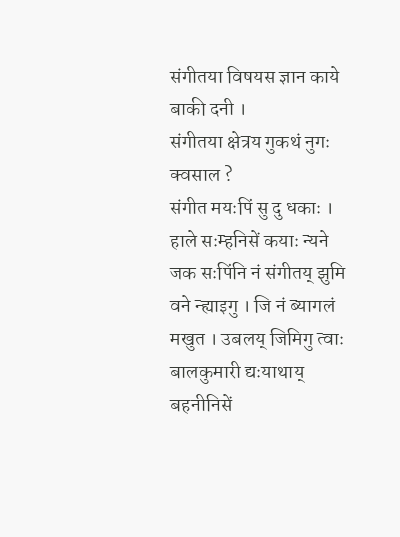संगीतया विषयस ज्ञान काये बाकी दनी ।
संगीतया क्षेत्रय गुकथं नुगः क्वसाल ?
संगीत मयःपिं सु दु धकाः । हाले सःम्हनिसें कयाः न्यने जक सःपिंनि नं संगीतय् झुमि वने न्ह्याइगु । जि नं ब्यागलं मखुत । उबलय् जिमिगु त्वाः बालकुमारी द्यःयाथाय् बहनीनिसें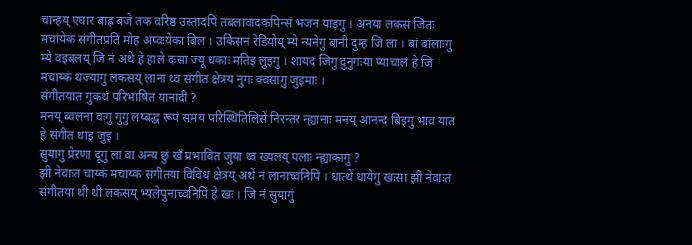चान्हय् एघार बाह्र बजे तक वरिष्ठ उस्तादपिं तबलावादकपिन्सं भजन याइगु । अनया लकसं जितः मचायेकं संगीतप्रति मोह अप्वःयेका बिल । उकिसन रेडियोय् म्ये न्यनेगु बानी दुम्ह जि ला । बां बांलाःगु म्ये वइबलय् जि नं अथे हे हाले दःसा ज्यू धकाः मतिइ लुइगु । शायद जिगु दुनुगःया प्याचालं हे जि मचाय्कं थज्यागु लकसय् लाना थ्व संगीत क्षेत्रय नुगः क्वसागु जुइमाः ।
संगीतयात गुकथं परिभाषित यानादी ?
मनय् ब्वलना वःगु गुगु लय्बद्ध रूपं समय परिस्थितिलिसें निरन्तर न्ह्यानाः मनय् आनन्द बिइगु भाव यात हे संगीत धाइ जुइ ।
सुयागु प्रेरणा दूगु ला वा अन्य छुं खँ प्रभावित जुया थ्व ख्यलय् पलाः न्ह्याकागु ?
झी नेवाःत चाय्कं मचाय्कं संगीतया विविध क्षेत्रय् अथें नं लानाच्वनिपिं । धात्थें धायेगु खःसा झी नेवाःत संगीतया थी थी लकसय् भ्यलेपुनाच्वनिपिं हे खः । जि नं सुयागुं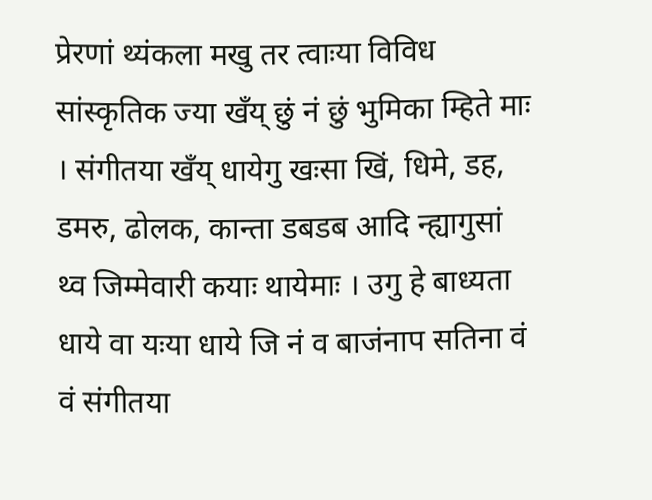प्रेरणां थ्यंकला मखु तर त्वाःया विविध सांस्कृतिक ज्या खँय् छुं नं छुं भुमिका म्हिते माः । संगीतया खँय् धायेगु खःसा खिं, धिमे, डह, डमरु, ढोलक, कान्ता डबडब आदि न्ह्यागुसां थ्व जिम्मेवारी कयाः थायेमाः । उगु हे बाध्यता धाये वा यःया धाये जि नं व बाजंनाप सतिना वं वं संगीतया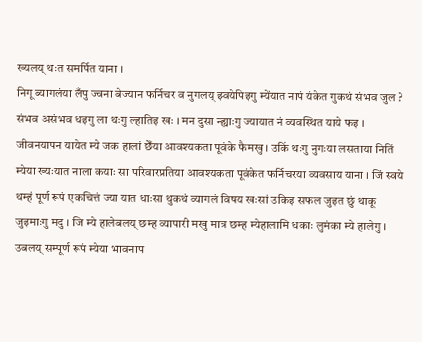ख्यलय् थःत समर्पित याना ।
निगू ब्यागलंया लँपु ज्वना बेज्यान फर्निचर व नुगलय् झ्वयेपिइगु म्येंयात नापं यंकेत गुकथं संभव जुल ?
संभव असंभव धइगु ला थःगु ल्हातिइ खः । मन दुसा न्ह्याःगु ज्यायात नं व्यवस्थित याये फइ । जीवनयापन यायेत म्ये जक हालां छेँया आवश्यकता पूवंके फैमखु । उकिं थःगु नुगःया लसताया नितिं म्येया ख्यःयात नाला कयाः सा परिवारप्रतिया आवश्यकता पूवंकेत फर्निचरया व्यवसाय याना । जिं स्वये थम्हं पूर्ण रूपं एकचित्तं ज्या यात धाःसा थुकथं व्यागलं विषय खःसां उकिइ सफल जुइत छुं थाकू जुइमाःगु मदु । जि म्ये हालेबलय् छम्ह व्यापारी मखु मात्र छम्ह म्येहालामि धकाः लुमंका म्ये हालेगु । उबलय् सम्पूर्ण रूपं म्येया भावनाप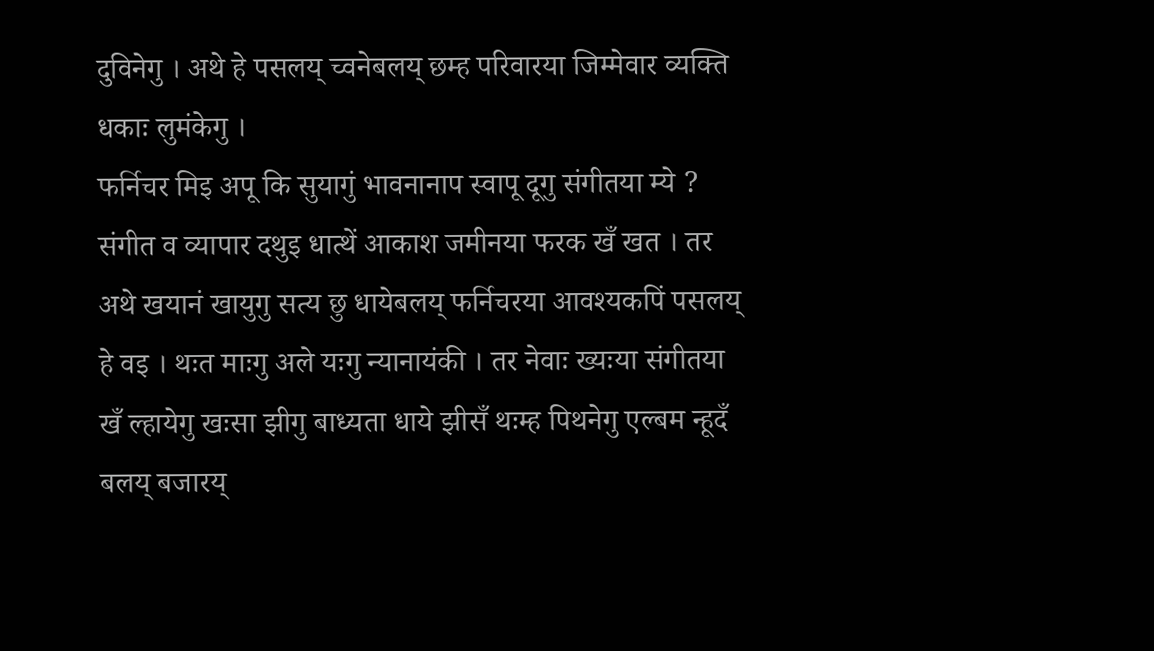दुविनेगु । अथे हे पसलय् च्वनेबलय् छम्ह परिवारया जिम्मेवार व्यक्ति धकाः लुमंकेगु ।
फर्निचर मिइ अपू कि सुयागुं भावनानाप स्वापू दूगु संगीतया म्ये ?
संगीत व व्यापार दथुइ धात्थें आकाश जमीनया फरक खँ खत । तर अथे खयानं खायुगु सत्य छु धायेबलय् फर्निचरया आवश्यकपिं पसलय् हे वइ । थःत माःगु अले यःगु न्यानायंकी । तर नेवाः ख्यःया संगीतया खँ ल्हायेगु खःसा झीगु बाध्यता धाये झीसँ थःम्ह पिथनेगु एल्बम न्हूदँ बलय् बजारय्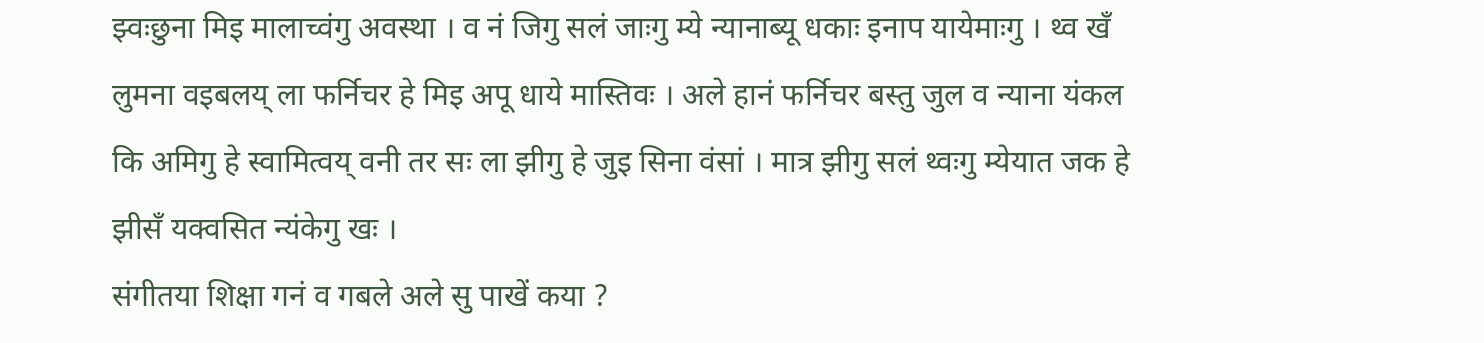झ्वःछुना मिइ मालाच्वंगु अवस्था । व नं जिगु सलं जाःगु म्ये न्यानाब्यू धकाः इनाप यायेमाःगु । थ्व खँ लुमना वइबलय् ला फर्निचर हे मिइ अपू धाये मास्तिवः । अले हानं फर्निचर बस्तु जुल व न्याना यंकल कि अमिगु हे स्वामित्वय् वनी तर सः ला झीगु हे जुइ सिना वंसां । मात्र झीगु सलं थ्वःगु म्येयात जक हे झीसँ यक्वसित न्यंकेगु खः ।
संगीतया शिक्षा गनं व गबले अले सु पाखें कया ?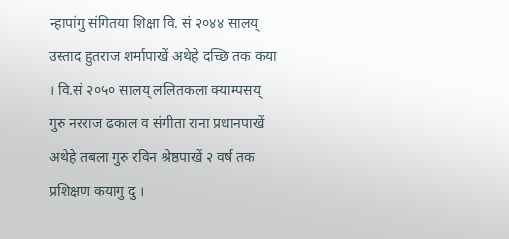न्हापांगु संगितया शिक्षा वि. सं २०४४ सालय् उस्ताद हुतराज शर्मापाखें अथेहे दच्छि तक कया । वि.सं २०५० सालय् ललितकला क्याम्पसय् गुरु नरराज ढकाल व संगीता राना प्रधानपाखें अथेहे तबला गुरु रविन श्रेष्ठपाखें २ वर्ष तक प्रशिक्षण कयागु दु ।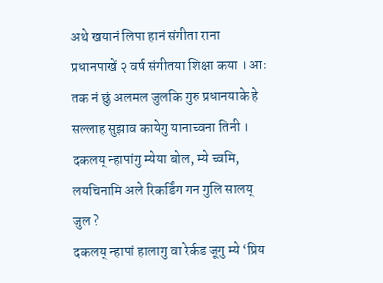अथे खयानं लिपा हानं संगीता राना प्रधानपाखें २ वर्ष संगीतया शिक्षा कया । आः तक नं छुं अलमल जुलकि गुरु प्रधानयाके हे सल्लाह सुझाव कायेगु यानाच्वना तिनी ।
दकलय् न्हापांगु म्येया बोल, म्ये च्वमि, लयचिनामि अले रिकर्डिंग गन गुलि सालय् जुल ?
दकलय् न्हापां हालागु वा रेर्कड जूगु म्ये ‘प्रिय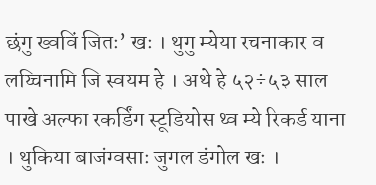छंगु ख्वविं जितः’ खः । थुगु म्येया रचनाकार व लय्चिनामि जि स्वयम हे । अथे हे ५२÷५३ साल पाखे अल्फा रकर्डिंग स्टूडियोस थ्व म्ये रिकर्ड याना । थुकिया बाजंग्वसाः जुगल डंगोल खः ।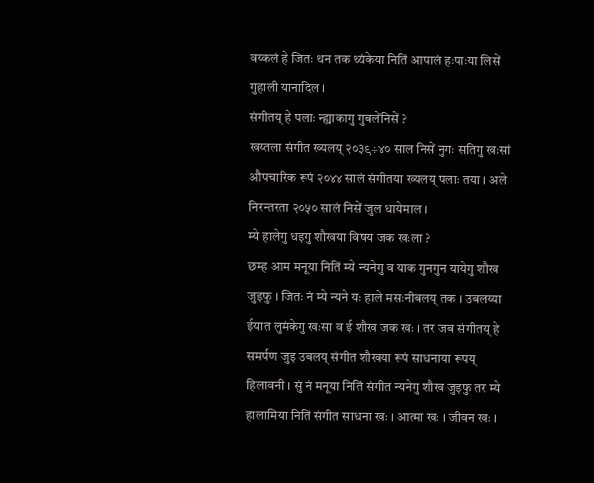वय्कलं हे जितः थन तक थ्यंकेया नितिं आपालं हःपाःया लिसें गुहाली यानादिल ।
संगीतय् हे पलाः न्ह्याकागु गुबलेंनिसें ?
खय्तला संगीत ख्यलय् २०३९÷४० साल निसें नुगः सतिगु खःसां औपचारिक रूपं २०४४ सालं संगीतया ख्यलय् पलाः तया । अले निरन्तरता २०५० सालं निसें जुल धायेमाल ।
म्ये हालेगु धइगु शौखया विषय जक खःला ?
छम्ह आम मनूया नितिं म्ये न्यनेगु व याक गुनगुन यायेगु शौख जुइफु । जितः नं म्ये न्यने यः हाले मसःनीबलय् तक । उबलय्या ईयात लुमंकेगु खःसा व ई शौख जक खः । तर जब संगीतय् हे समर्पण जुइ उबलय् संगीत शौखया रूपं साधनाया रूपय् हिलावनी । सुं नं मनूया नितिं संगीत न्यनेगु शौख जुइफु तर म्ये हालामिया नितिं संगीत साधना खः । आत्मा खः । जीवन खः ।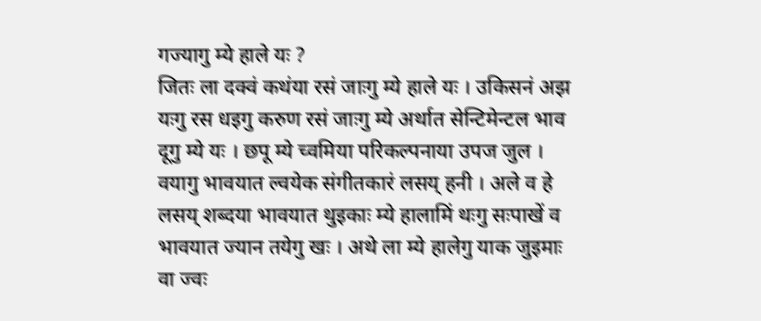गज्यागु म्ये हाले यः ?
जितः ला दक्वं कथंया रसं जाःगु म्ये हाले यः । उकिसनं अझ यःगु रस धइगु करुण रसं जाःगु म्ये अर्थात सेन्टिमेन्टल भाव दूगु म्ये यः । छपू म्ये च्वमिया परिकल्पनाया उपज जुल । वयागु भावयात ल्वयेक संगीतकारं लसय् हनी । अले व हे लसय् शब्दया भावयात थुइकाः म्ये हालामिं थःगु सःपाखें व भावयात ज्यान तयेगु खः । अथे ला म्ये हालेगु याक जुइमाः वा ज्वः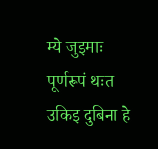म्ये जुइमाः पूर्णरूपं थःत उकिइ दुबिना हे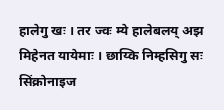हालेगु खः । तर ज्वः म्ये हालेबलय् अझ मिहेनत यायेमाः । छाय्कि निम्हसिगु सः सिंक्रोनाइज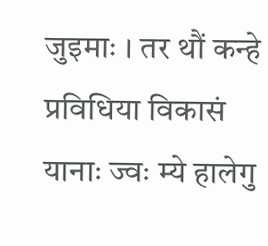जुइमाः । तर थौं कन्हे प्रविधिया विकासं यानाः ज्वः म्ये हालेगु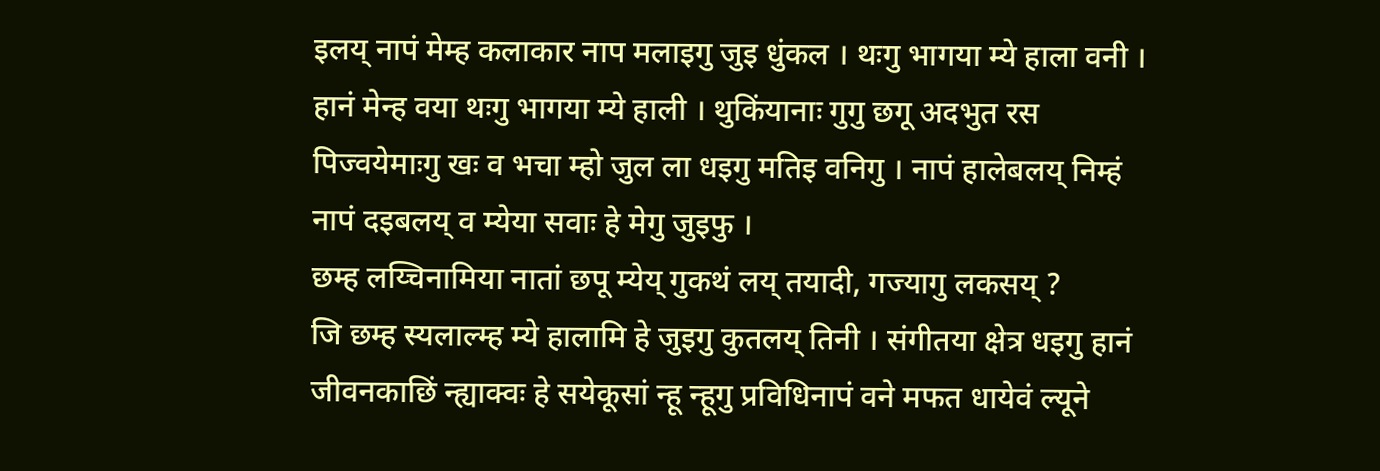इलय् नापं मेम्ह कलाकार नाप मलाइगु जुइ धुंकल । थःगु भागया म्ये हाला वनी । हानं मेन्ह वया थःगु भागया म्ये हाली । थुकिंयानाः गुगु छगू अदभुत रस पिज्वयेमाःगु खः व भचा म्हो जुल ला धइगु मतिइ वनिगु । नापं हालेबलय् निम्हं नापं दइबलय् व म्येया सवाः हे मेगु जुइफु ।
छम्ह लय्चिनामिया नातां छपू म्येय् गुकथं लय् तयादी, गज्यागु लकसय् ?
जि छम्ह स्यलाल्म्ह म्ये हालामि हे जुइगु कुतलय् तिनी । संगीतया क्षेत्र धइगु हानं जीवनकाछिं न्ह्याक्वः हे सयेकूसां न्हू न्हूगु प्रविधिनापं वने मफत धायेवं ल्यूने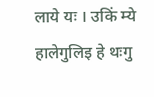लाये यः । उकिं म्ये हालेगुलिइ हे थःगु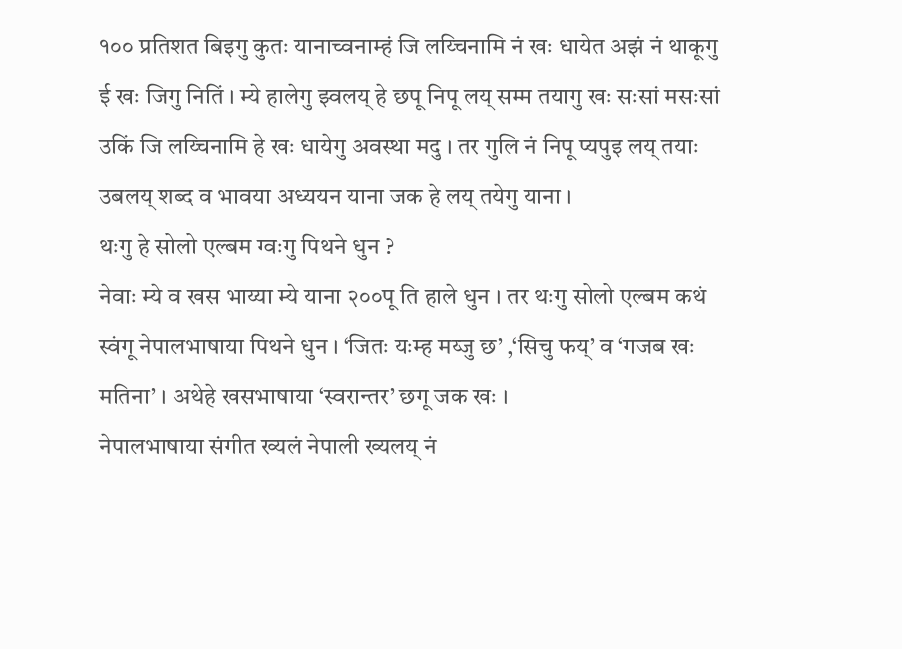१०० प्रतिशत बिइगु कुतः यानाच्वनाम्हं जि लय्चिनामि नं खः धायेत अझं नं थाकूगु ई खः जिगु नितिं । म्ये हालेगु झ्वलय् हे छपू निपू लय् सम्म तयागु खः सःसां मसःसां उकिं जि लय्चिनामि हे खः धायेगु अवस्था मदु । तर गुलि नं निपू प्यपुइ लय् तयाः उबलय् शब्द व भावया अध्ययन याना जक हे लय् तयेगु याना ।
थःगु हे सोलो एल्बम ग्वःगु पिथने धुन ?
नेवाः म्ये व खस भाय्या म्ये याना २००पू ति हाले धुन । तर थःगु सोलो एल्बम कथं स्वंगू नेपालभाषाया पिथने धुन । ‘जितः यःम्ह मय्जु छ’ ,‘सिचु फय्’ व ‘गजब खः मतिना’ । अथेहे खसभाषाया ‘स्वरान्तर’ छगू जक खः ।
नेपालभाषाया संगीत ख्यलं नेपाली ख्यलय् नं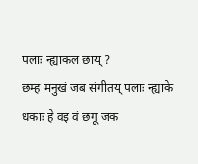पलाः न्ह्याकल छाय् ?
छम्ह मनुखं जब संगीतय् पलाः न्ह्याके धकाः हे वइ वं छगू जक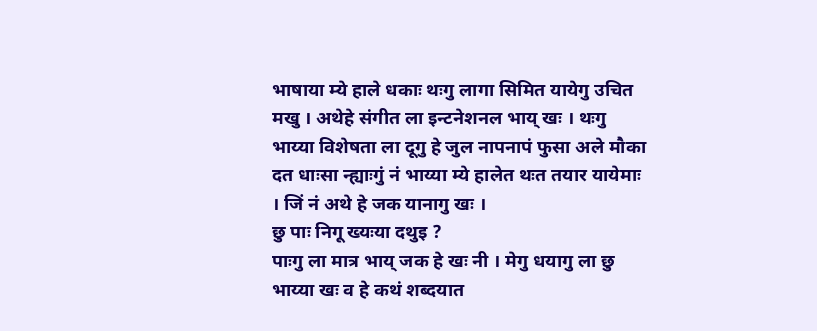भाषाया म्ये हाले धकाः थःगु लागा सिमित यायेगु उचित मखु । अथेहे संगीत ला इन्टनेशनल भाय् खः । थःगु भाय्या विशेषता ला दूगु हे जुल नापनापं फुसा अले मौका दत धाःसा न्ह्याःगुं नं भाय्या म्ये हालेत थःत तयार यायेमाः । जिं नं अथे हे जक यानागु खः ।
छु पाः निगू ख्यःया दथुइ ?
पाःगु ला मात्र भाय् जक हे खः नी । मेगु धयागु ला छु भाय्या खः व हे कथं शब्दयात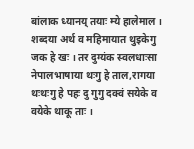बांलाक ध्यानय् तयाः म्ये हालेमाल । शब्दया अर्थ व महिमायात थुइकेगु जक हे खः । तर दुग्यंक स्वलधाःसा नेपालभाषाया थःगु हे ताल,रागया थःथःगु हे पहः दु गुगु दक्वं सयेके व वयेके थाकू ताः ।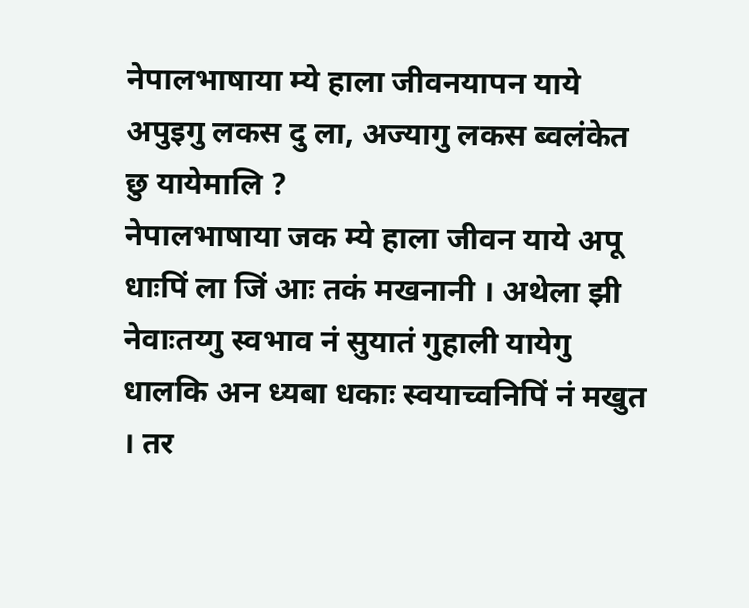नेपालभाषाया म्ये हाला जीवनयापन याये अपुइगु लकस दु ला, अज्यागु लकस ब्वलंकेत छु यायेमालि ?
नेपालभाषाया जक म्ये हाला जीवन याये अपू धाःपिं ला जिं आः तकं मखनानी । अथेला झी नेवाःतय्गु स्वभाव नं सुयातं गुहाली यायेगु धालकि अन ध्यबा धकाः स्वयाच्वनिपिं नं मखुत । तर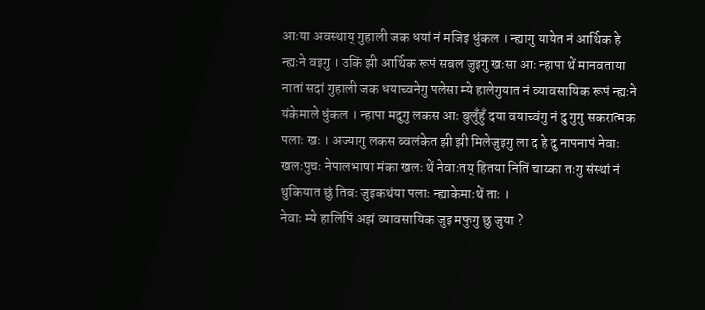आःया अवस्थाय् गुहाली जक धयां नं मजिइ धुंकल । न्ह्यागु यायेत नं आर्थिक हे न्ह्यःने वइगु । उकिं झी आर्थिक रूपं सबल जुइगु खःसा आः न्हापा थें मानवताया नातां सदां गुहाली जक धयाच्वनेगु पलेसा म्ये हालेगुयात नं व्यावसायिक रूपं न्ह्यःने यंकेमाले धुंकल । न्हापा मदुगु लकस आः बुलुँहुँ दया वयाच्वंगु नं दु गुगु सकरात्मक पलाः खः । अज्यागु लकस ब्वलंकेत झी झी मिलेजुइगु ला द हे दु नापनापं नेवाः खलःपुचः नेपालभाषा मंका खलः थें नेवाःतय् हितया नितिं चाय्का तःगु संस्थां नं थुकियात छुं तिबः जुइकथंया पलाः न्ह्याकेमाःथें ताः ।
नेवाः म्ये हालिपिं अझं व्यावसायिक जुइ मफुगु छु जुया ?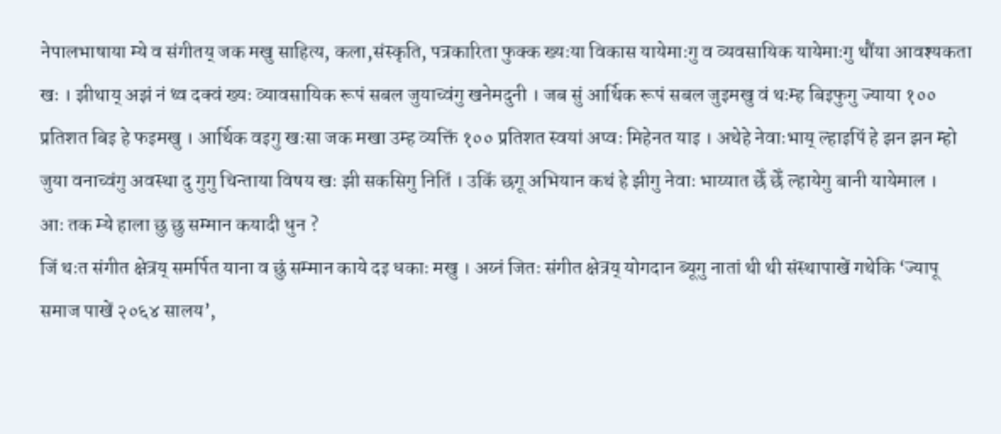नेपालभाषाया म्ये व संगीतय् जक मखु साहित्य, कला,संस्कृति, पत्रकारिता फुक्क ख्यःया विकास यायेमाःगु व व्यवसायिक यायेमाःगु थौंया आवश्यकता खः । झीथाय् अझं नं थ्व दक्वं ख्यः व्यावसायिक रूपं सबल जुयाच्वंगु खनेमदुनी । जब सुं आर्थिक रूपं सबल जुइमखु वं थःम्ह बिइफुगु ज्याया १०० प्रतिशत बिइ हे फइमखु । आर्थिक वइगु खःसा जक मखा उम्ह व्यक्तिं १०० प्रतिशत स्वयां अप्वः मिहेनत याइ । अथेहे नेवाःभाय् ल्हाइपिं हे झन झन म्हो जुया वनाच्वंगु अवस्था दु गुगु चिन्ताया विषय खः झी सकसिगु नितिं । उकिं छगू अभियान कथं हे झीगु नेवाः भाय्यात छेँ छेँ ल्हायेगु बानी यायेमाल ।
आः तक म्ये हाला छु छु सम्मान कयादी धुन ?
जिं थःत संगीत क्षेत्रय् समर्पित याना व छुं सम्मान काये दइ धकाः मखु । अय्नं जितः संगीत क्षेत्रय् योगदान ब्यूगु नातां थी थी संस्थापाखें गथेकि ‘ज्यापू समाज पाखें २०६४ सालय’,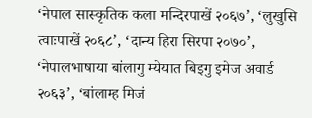‘नेपाल सास्कृतिक कला मन्दिरपाखें २०६७’, ‘लुखुसि त्वाःपाखें २०६८’, ‘दान्य हिरा सिरपा २०७०’, ‘नेपालभाषाया बांलागु म्येयात बिइगु इमेज अवार्ड २०६३’, ‘बांलाम्ह मिजं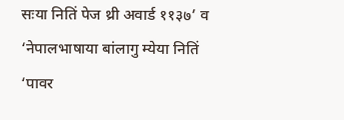सःया नितिं पेज थ्री अवार्ड ११३७’ व ‘नेपालभाषाया बांलागु म्येया नितिं ‘पावर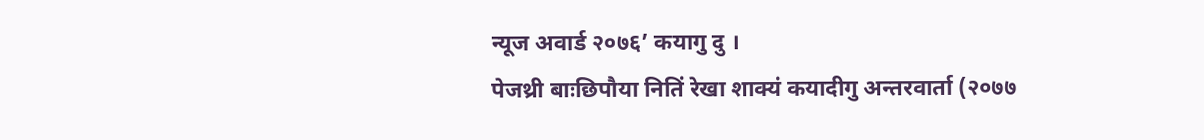न्यूज अवार्ड २०७६’ कयागु दु ।
पेजथ्री बाःछिपौया नितिं रेखा शाक्यं कयादीगु अन्तरवार्ता (२०७७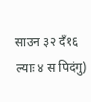साउन ३२ दँ१६ ल्याः ४ स पिदंगु)